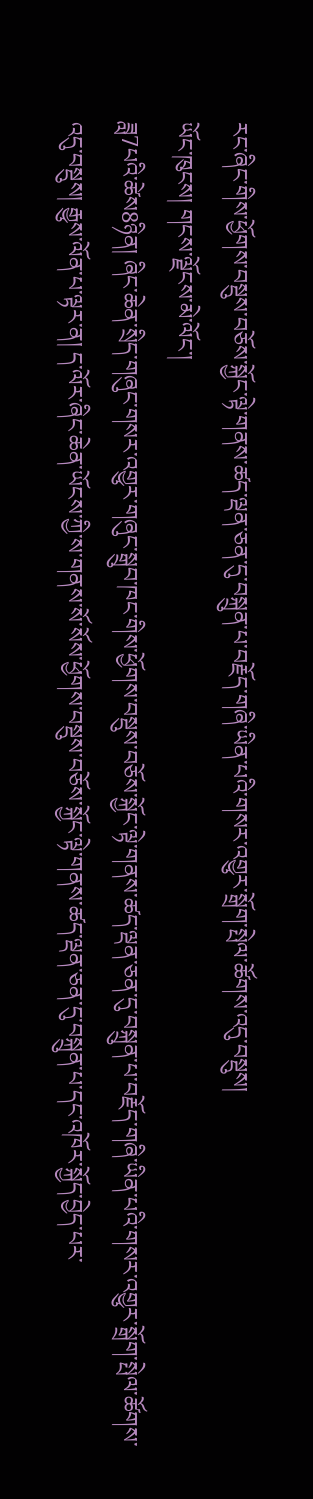རང་ཞིང་གིས་ཕྱོགས་བསྡུས་བཅོས་སྐྱོང་ལྟེ་གནས་ཚད་ལྡན་ཅན་དུ་བསྐྲུན་པ་བརྗོད་གཞི་ཡིན་པའི་གསར་འགྱུར་སྒྲོག་སྤེལ་ཚོགས་འདུ་བསྡུས།
ཡོང་ཁུངས། གངས་ལྗོངས་མེ་ལོང་།
ཟླ7པའི་ཚེས8ཉིན། ཞིང་ཆེན་སྲིད་གཞུང་གསར་འགྱུར་གཞུང་སྒྲུབ་ཁང་གིས་ཕྱོགས་བསྡུས་བཅོས་སྐྱོང་ལྟེ་གནས་ཚད་ལྡན་ཅན་དུ་བསྐྲུན་པ་བརྗོད་གཞི་ཡིན་པའི་གསར་འགྱུར་སྒྲོག་སྤེལ་ཚོགས་འདུ་བསྡུས། རྒྱུས་ལོན་པ་ལྟར་ན། ད་ལོར་ཞིང་ཆེན་ཡོངས་ཀྱི་ས་གནས་སོ་སོས་ཕྱོགས་བསྡུས་བཅོས་སྐྱོང་ལྟེ་གནས་ཚད་ལྡན་ཅན་དུ་བསྐྲུན་པ་དང་འཁོར་སྐྱོད་བྱེད་པར་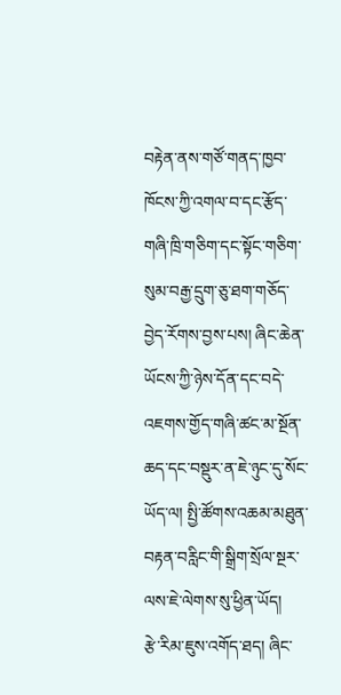བརྟེན་ནས་གཙོ་གནད་ཁྱབ་ཁོངས་ཀྱི་འགལ་བ་དང་རྩོད་གཞི་ཁྲི་གཅིག་དང་སྟོང་གཅིག་སུམ་བརྒྱ་དྲུག་ཅུ་ཐག་གཅོད་བྱེད་རོགས་བྱས་པས། ཞིང་ཆེན་ཡོངས་ཀྱི་ཉེས་དོན་དང་བདེ་འཇགས་གྱོད་གཞི་ཚང་མ་སྔོན་ཆད་དང་བསྡུར་ན་ཇེ་ཉུང་དུ་སོང་ཡོད་ལ། སྤྱི་ཚོགས་འཆམ་མཐུན་བརྟན་བརླིང་གི་སྒྲིག་སྲོལ་སྔར་ལས་ཇེ་ལེགས་སུ་ཕྱིན་ཡོད།
རྩེ་རིམ་ཇུས་འགོད་ཐད། ཞིང་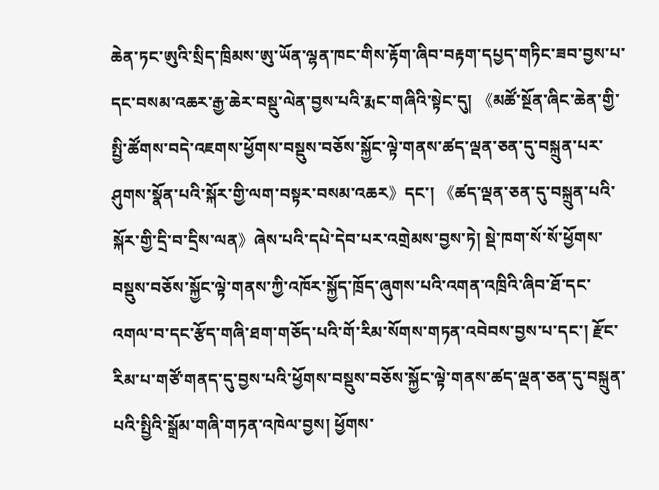ཆེན་ཏང་ཨུའི་སྲིད་ཁྲིམས་ཨུ་ཡོན་ལྷན་ཁང་གིས་རྟོག་ཞིབ་བརྟག་དཔྱད་གཏིང་ཟབ་བྱས་པ་དང་བསམ་འཆར་རྒྱ་ཆེར་བསྡུ་ལེན་བྱས་པའི་རྨང་གཞིའི་སྟེང་དུ། 《མཚོ་སྔོན་ཞིང་ཆེན་གྱི་སྤྱི་ཚོགས་བདེ་འཇགས་ཕྱོགས་བསྡུས་བཅོས་སྐྱོང་ལྟེ་གནས་ཚད་ལྡན་ཅན་དུ་བསྐྲུན་པར་ཤུགས་སྣོན་པའི་སྐོར་གྱི་ལག་བསྟར་བསམ་འཆར》དང་། 《ཚད་ལྡན་ཅན་དུ་བསྐྲུན་པའི་སྐོར་གྱི་དྲི་བ་དྲིས་ལན》ཞེས་པའི་དཔེ་དེབ་པར་འགྲེམས་བྱས་ཏེ། སྡེ་ཁག་སོ་སོ་ཕྱོགས་བསྡུས་བཅོས་སྐྱོང་ལྟེ་གནས་ཀྱི་འཁོར་སྐྱོད་ཁྲོད་ཞུགས་པའི་འགན་འཁྲིའི་ཞིབ་ཐོ་དང་འགལ་བ་དང་རྩོད་གཞི་ཐག་གཅོད་པའི་གོ་རིམ་སོགས་གཏན་འབེབས་བྱས་པ་དང་། རྫོང་རིམ་པ་གཙོ་གནད་དུ་བྱས་པའི་ཕྱོགས་བསྡུས་བཅོས་སྐྱོང་ལྟེ་གནས་ཚད་ལྡན་ཅན་དུ་བསྐྲུན་པའི་སྤྱིའི་སྒྲོམ་གཞི་གཏན་འཁེལ་བྱས། ཕྱོགས་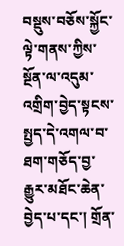བསྡུས་བཅོས་སྐྱོང་ལྟེ་གནས་ཀྱིས་སྔོན་ལ་འདུམ་འགྲིག་བྱེད་སྟངས་སྤྱད་དེ་འགལ་བ་ཐག་གཅོད་བྱ་རྒྱུར་མཐོང་ཆེན་བྱེད་པ་དང་། གྲོན་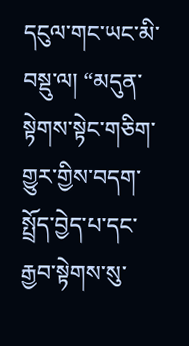དངུལ་གང་ཡང་མི་བསྡུ་ལ། “མདུན་སྟེགས་སྟེང་གཅིག་གྱུར་གྱིས་བདག་སྤྲོད་བྱེད་པ་དང་རྒྱབ་སྟེགས་སུ་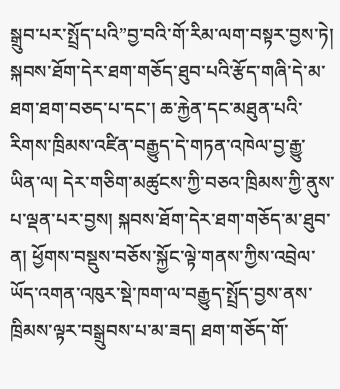སྒྲུབ་པར་སྤྲོད་པའི”བྱ་བའི་གོ་རིམ་ལག་བསྟར་བྱས་ཏེ། སྐབས་ཐོག་དེར་ཐག་གཅོད་ཐུབ་པའི་རྩོད་གཞི་དེ་མ་ཐག་ཐག་བཅད་པ་དང་། ཆ་རྐྱེན་དང་མཐུན་པའི་རིགས་ཁྲིམས་འཛིན་བརྒྱུད་དེ་གཏན་འཁེལ་བྱ་རྒྱུ་ཡིན་ལ། དེར་གཅིག་མཚུངས་ཀྱི་བཅའ་ཁྲིམས་ཀྱི་ནུས་པ་ལྡན་པར་བྱས། སྐབས་ཐོག་དེར་ཐག་གཅོད་མ་ཐུབ་ན། ཕྱོགས་བསྡུས་བཅོས་སྐྱོང་ལྟེ་གནས་ཀྱིས་འབྲེལ་ཡོད་འགན་འཁུར་སྡེ་ཁག་ལ་བརྒྱུད་སྤྲོད་བྱས་ནས་ཁྲིམས་ལྟར་བསྒྲུབས་པ་མ་ཟད། ཐག་གཅོད་གོ་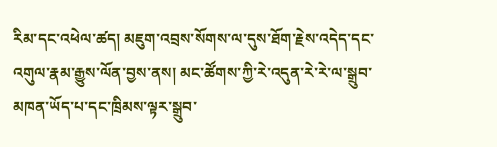རིམ་དང་འཕེལ་ཚད། མཇུག་འབྲས་སོགས་ལ་དུས་ཐོག་རྗེས་འདེད་དང་འགུལ་རྣམ་རྒྱུས་ལོན་བྱས་ནས། མང་ཚོགས་ཀྱི་རེ་འདུན་རེ་རེ་ལ་སྒྲུབ་མཁན་ཡོད་པ་དང་ཁྲིམས་ལྟར་སྒྲུབ་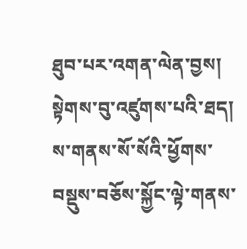ཐུབ་པར་འགན་ལེན་བྱས།
སྟེགས་བུ་འཛུགས་པའི་ཐད། ས་གནས་སོ་སོའི་ཕྱོགས་བསྡུས་བཅོས་སྐྱོང་ལྟེ་གནས་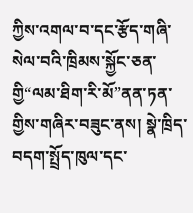ཀྱིས་འགལ་བ་དང་རྩོད་གཞི་སེལ་བའི་ཁྲིམས་སྐྱོང་ཅན་གྱི“ལམ་ཐིག་རི་མོ”ནན་ཏན་གྱིས་གཞིར་བཟུང་ནས། སྣེ་ཁྲིད་བདག་སྤྲོད་ཁུལ་དང་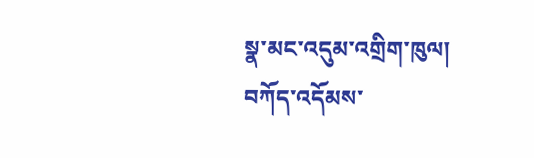སྣ་མང་འདུམ་འགྲིག་ཁུལ། བཀོད་འདོམས་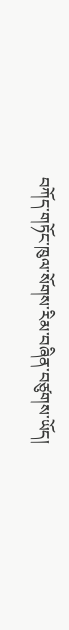བཀོད་གཏོང་ཁུལ་སོགས་རིམ་བཞིན་བཙུགས་ཡོད།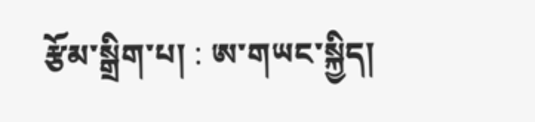རྩོམ་སྒྲིག་པ། : ཨ་གཡང་སྐྱིད།